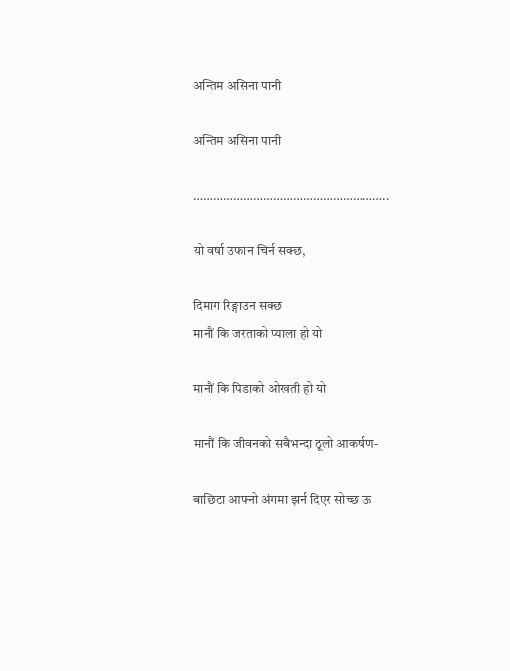अन्तिम असिना पानी

अन्तिम असिना पानी

…………………………………………………..

यो वर्षा उफान चिर्न सक्छ,

दिमाग रिङ्गाउन सक्छ
मानौं कि जरताको प्याला हो यो

मानौं कि पिडाको ओखती हो यो

मानौं कि जीवनको सबैभन्दा ठूलो आकर्षण-

बाछिटा आफ्नो अंगमा झर्न दिएर सोच्छ ऊ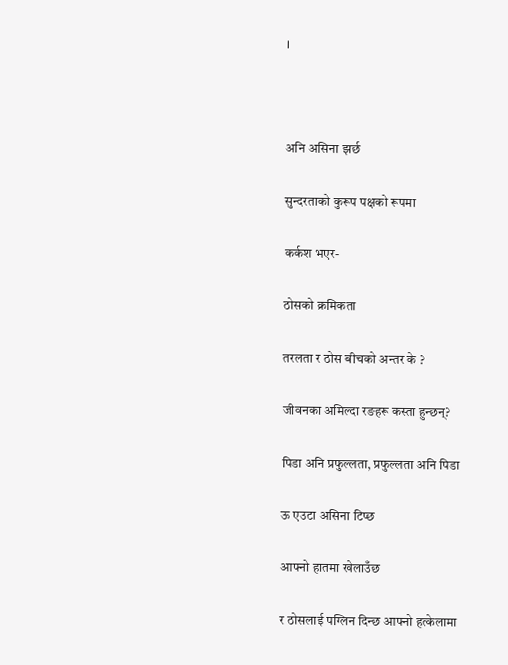।



अनि असिना झर्छ

सुन्दरताको कुरूप पक्षको रूपमा

कर्कश भएर-

ठोसको क्रमिकता

तरलता र ठोस बीचको अन्तर के ?

जीवनका अमिल्दा रङहरू कस्ता हुन्छन्?

पिडा अनि प्रफुल्लता, प्रफुल्लता अनि पिडा

ऊ एउटा असिना टिप्छ

आफ्नो हातमा खेलाउँछ

र ठोसलाई पग्लिन दिन्छ आफ्नो हत्केलामा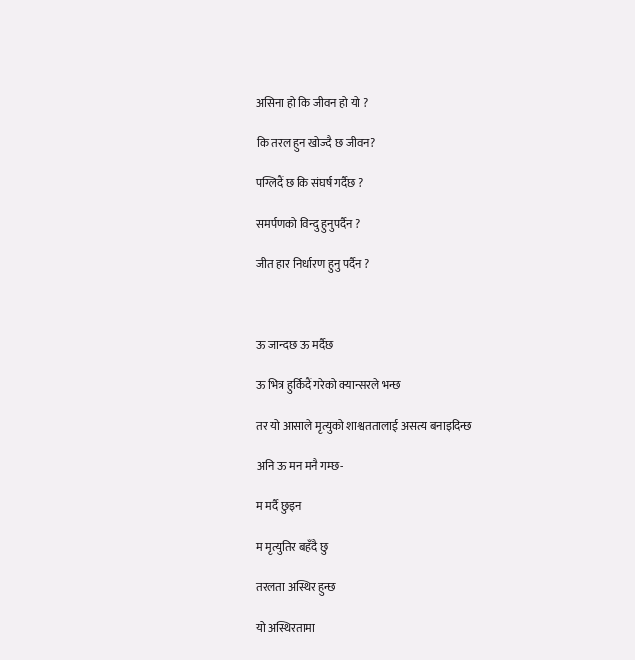असिना हो कि जीवन हो यो ?

कि तरल हुन खोज्दै छ जीवन?

पग्लिदैं छ कि संघर्ष गर्दैछ ?

समर्पणको विन्दु हुनुपर्दैन ?

जीत हार निर्धारण हुनु पर्दैन ?



ऊ जान्दछ ऊ मर्दैछ

ऊ भित्र हुर्किदैं गरेको क्यान्सरले भन्छ

तर यो आसाले मृत्युको शाश्वततालाई असत्य बनाइदिन्छ

अनि ऊ मन मनै गम्छ-

म मर्दै छुइन

म मृत्युतिर बहँदै छु

तरलता अस्थिर हुन्छ

यो अस्थिरतामा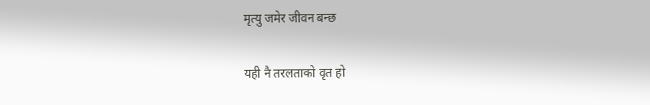मृत्यु जमेर जीवन बन्छ

यही नै तरलताको वृत हो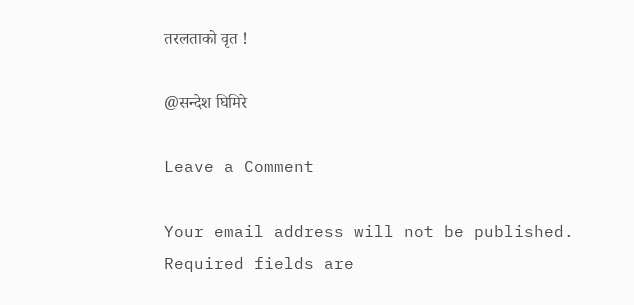तरलताको वृत !

@सन्देश घिमिरे

Leave a Comment

Your email address will not be published. Required fields are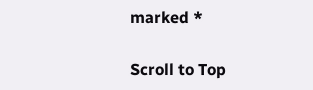marked *

Scroll to Top